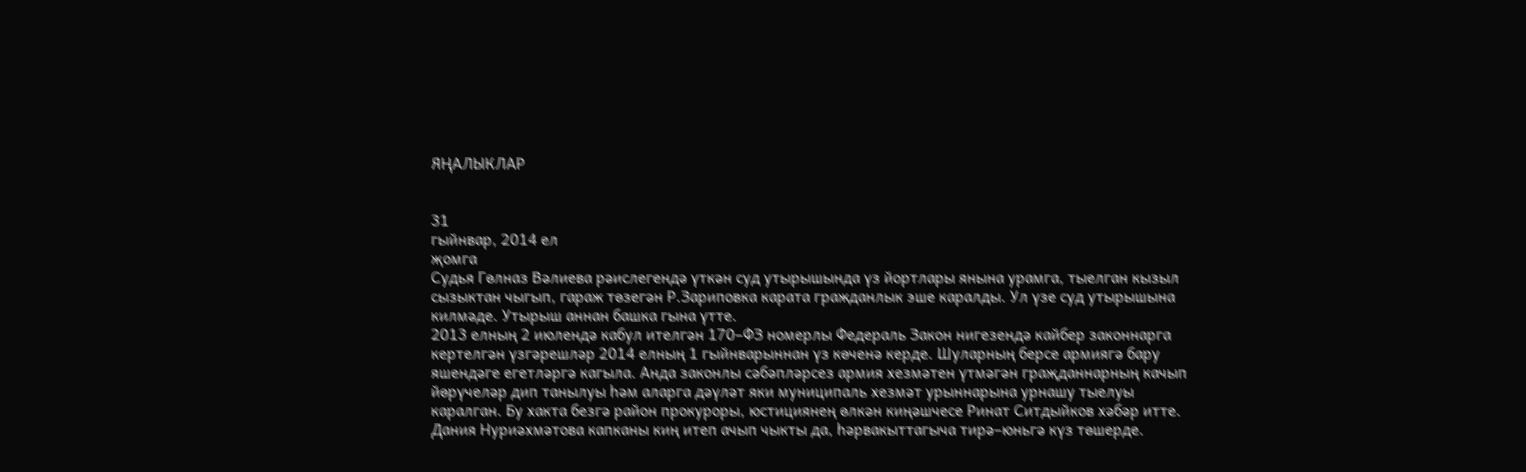ЯҢАЛЫКЛАР


31
гыйнвар, 2014 ел
җомга
Cудья Гөлназ Вәлиева рәислегендә үткән суд утырышында үз йортлары янына урамга, тыелган кызыл сызыктан чыгып, гараж төзегән Р.Зариповка карата гражданлык эше каралды. Ул үзе суд утырышына килмәде. Утырыш аннан башка гына үтте.
2013 елның 2 июлендә кабул ителгән 170–ФЗ номерлы Федераль Закон нигезендә кайбер законнарга кертелгән үзгәрешләр 2014 елның 1 гыйнварыннан үз көченә керде. Шуларның берсе армиягә бару яшендәге егетләргә кагыла. Анда законлы сәбәпләрсез армия хезмәтен үтмәгән граҗданнарның качып йөрүчеләр дип танылуы һәм аларга дәүләт яки муниципаль хезмәт урыннарына урнашу тыелуы каралган. Бу хакта безгә район прокуроры, юстициянең өлкән киңәшчесе Ринат Ситдыйков хәбәр итте.
Дания Нуриәхмәтова капканы киң итеп ачып чыкты да, һәрвакыттагыча тирә–юньгә күз төшерде.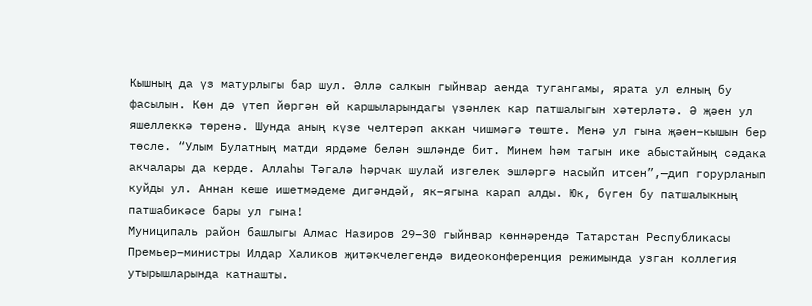Кышның да үз матурлыгы бар шул. Әллә салкын гыйнвар аенда тугангамы, ярата ул елның бу фасылын. Көн дә үтеп йөргән өй каршыларындагы үзәнлек кар патшалыгын хәтерләтә. Ә җәен ул яшеллеккә төренә. Шунда аның күзе челтерәп аккан чишмәгә төште. Менә ул гына җәен–кышын бер төсле. “Улым Булатның матди ярдәме белән эшләнде бит. Минем һәм тагын ике абыстайның сәдака акчалары да керде. Аллаһы Тәгалә һәрчак шулай изгелек эшләргә насыйп итсен”,—дип горурланып куйды ул. Аннан кеше ишетмәдеме дигәндәй, як–ягына карап алды. Юк, бүген бу патшалыкның патшабикәсе бары ул гына!
Муниципаль район башлыгы Алмас Назиров 29–30 гыйнвар көннәрендә Татарстан Республикасы Премьер–министры Илдар Халиков җитәкчелегендә видеоконференция режимында узган коллегия утырышларында катнашты.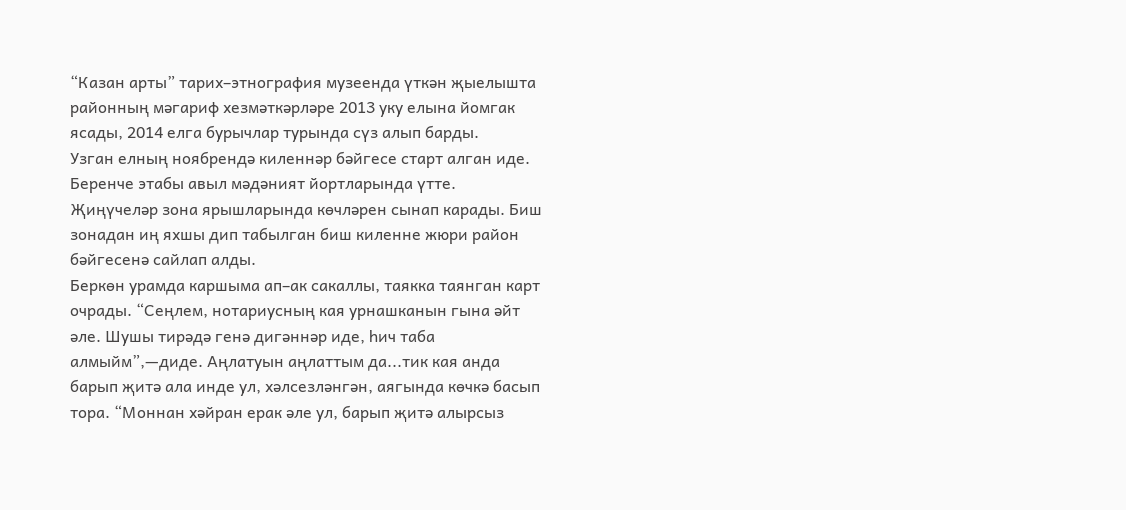“Казан арты” тарих–этнография музеенда үткән җыелышта районның мәгариф хезмәткәрләре 2013 уку елына йомгак ясады, 2014 елга бурычлар турында сүз алып барды.
Узган елның ноябрендә киленнәр бәйгесе старт алган иде. Беренче этабы авыл мәдәният йортларында үтте. Җиңүчеләр зона ярышларында көчләрен сынап карады. Биш зонадан иң яхшы дип табылган биш киленне жюри район бәйгесенә сайлап алды.
Беркөн урамда каршыма ап–ак сакаллы, таякка таянган карт очрады. “Сеңлем, нотариусның кая урнашканын гына әйт әле. Шушы тирәдә генә дигәннәр иде, һич таба алмыйм”,—диде. Аңлатуын аңлаттым да...тик кая анда барып җитә ала инде ул, хәлсезләнгән, аягында көчкә басып тора. “Моннан хәйран ерак әле ул, барып җитә алырсыз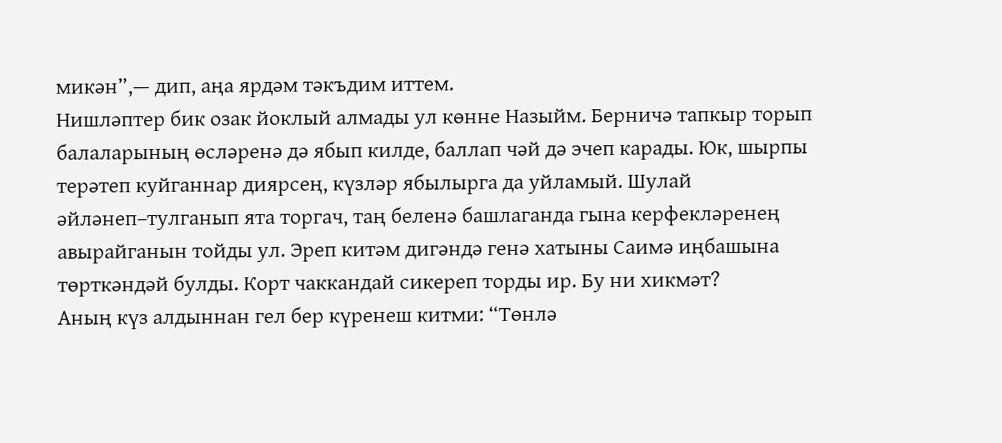микән”,— дип, аңа ярдәм тәкъдим иттем.
Нишләптер бик озак йоклый алмады ул көнне Назыйм. Берничә тапкыр торып балаларының өсләренә дә ябып килде, баллап чәй дә эчеп карады. Юк, шырпы терәтеп куйганнар диярсең, күзләр ябылырга да уйламый. Шулай әйләнеп–тулганып ята торгач, таң беленә башлаганда гына керфекләренең авырайганын тойды ул. Эреп китәм дигәндә генә хатыны Саимә иңбашына төрткәндәй булды. Корт чаккандай сикереп торды ир. Бу ни хикмәт?
Аның күз алдыннан гел бер күренеш китми: “Төнлә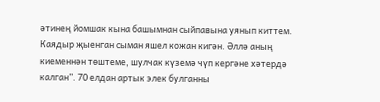әтинең йомшак кына башымнан сыйпавына уянып киттем. Каядыр җыенган сыман яшел кожан кигән. Әллә аның киеменнән төштеме, шулчак күземә чүп кергәне хәтердә калган”. 70 елдан артык элек булганны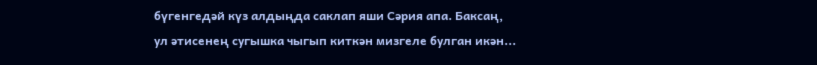бүгенгедәй күз алдыңда саклап яши Сәрия апа. Баксаң, ул әтисенең сугышка чыгып киткән мизгеле булган икән...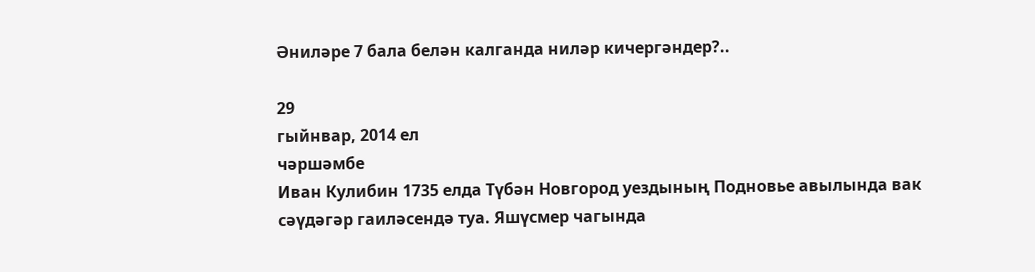Әниләре 7 бала белән калганда ниләр кичергәндер?..

29
гыйнвар, 2014 ел
чәршәмбе
Иван Кулибин 1735 елда Түбән Новгород уездының Подновье авылында вак сәүдәгәр гаиләсендә туа. Яшүсмер чагында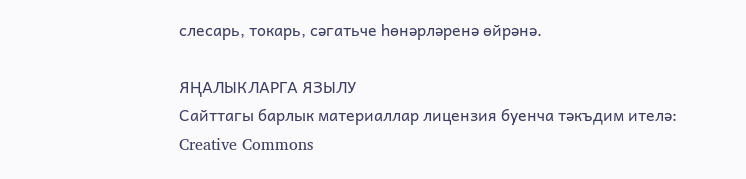слесарь, токарь, сәгатьче һөнәрләренә өйрәнә.

ЯҢАЛЫКЛАРГА ЯЗЫЛУ
Сайттагы барлык материаллар лицензия буенча тәкъдим ителә:
Creative Commons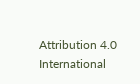Attribution 4.0 International